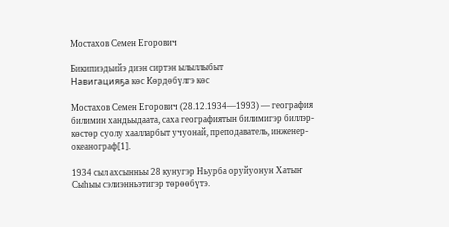Мостахов Семен Егорович

Бикипиэдьийэ диэн сиртэн ылыллыбыт
Навигацияҕа көс Көрдөбүлгэ көс

Мостахов Семен Егорович (28.12.1934—1993) — география билимин хандьыдаата, саха географиятын билимигэр биллэр-көстөр суолу хаалларбыт учуонай, преподаватель, инженер-океанограф[1].

1934 сыл ахсынньы 28 кунугэр Ньурба оруйуонун Хатыҥ Сыһыы сэлиэнньэтигэр төрөөбүтэ.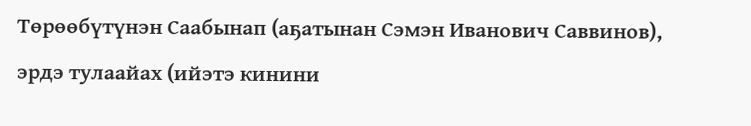Төрөөбүтүнэн Саабынап (аҕатынан Сэмэн Иванович Саввинов), эрдэ тулаайах (ийэтэ кинини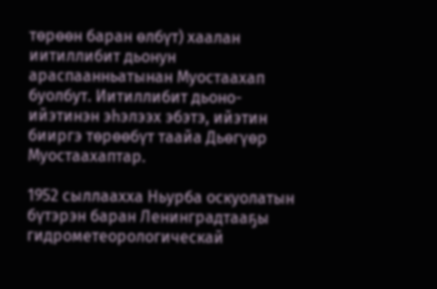төрөөн баран өлбүт) хаалан иитиллибит дьонун араспаанньатынан Муостаахап буолбут. Иитиллибит дьоно- ийэтинэн эһэлээх эбэтэ, ийэтин бииргэ төрөөбүт таайа Дьөгүөр Муостаахаптар.

1952 сыллаахха Ньурба оскуолатын бүтэрэн баран Ленинградтааҕы гидрометеорологическай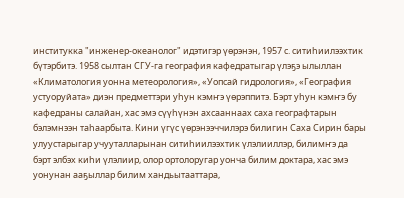институкка "инженер-океанолог" идэтигэр үөрэнэн, 1957 с. ситиһиилээхтик бүтэрбитэ. 1958 сылтан СГУ-га география кафедратыгар үлэҕэ ылыллан «Климатология уонна метеорология», «Уопсай гидрология», «География устуоруйата» диэн предметтэри уһун кэмҥэ үөрэппитэ. Бэрт уһун кэмҥэ бу кафедраны салайан, хас эмэ сүүһүнэн ахсааннаах саха географтарын бэлэмнээн таһаарбыта. Кини үгүс үөрэнээччилэрэ билигин Саха Сирин бары улуустарыгар учууталларынан ситиһиилээхтик үлэлииллэр, билимҥэ да бэрт элбэх киһи үлэлиир, олор ортолоругар уонча билим доктара, хас эмэ уонунан ааҕыллар билим хандьытааттара,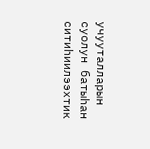учууталларын суолун батыһан ситиһиилээхтик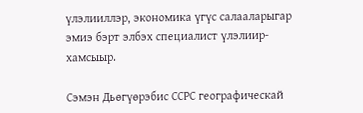үлэлииллэр, экономика үгүс салааларыгар эмиэ бэрт элбэх специалист үлэлиир-хамсыыр.

Сэмэн Дьөгүөрэбис ССРС географическай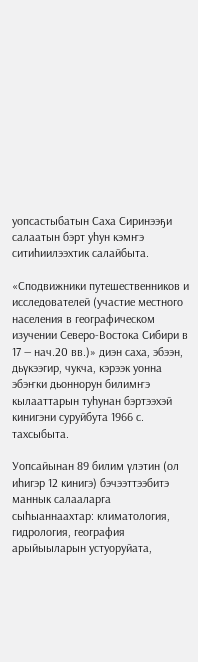уопсастыбатын Саха Сиринээҕи салаатын бэрт уһун кэмҥэ ситиһиилээхтик салайбыта.

«Сподвижники путешественников и исследователей (участие местного населения в географическом изучении Северо-Востока Сибири в 17 — нач.20 вв.)» диэн саха, эбээн, дьүкээгир, чукча, кэрээк уонна эбэҥки дьоннорун билимҥэ кылааттарын туһунан бэртээхэй кинигэни суруйбута 1966 с. тахсыбыта.

Уопсайынан 89 билим үлэтин (ол иһигэр 12 кинигэ) бэчээттээбитэ маннык салааларга сыһыаннаахтар: климатология, гидрология, география арыйыыларын устуоруйата,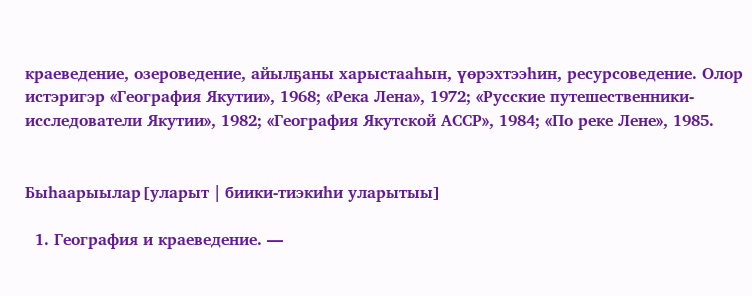краеведение, озероведение, айылҕаны харыстааһын, үөрэхтээһин, ресурсоведение. Олор истэригэр «География Якутии», 1968; «Река Лена», 1972; «Русские путешественники-исследователи Якутии», 1982; «География Якутской АССР», 1984; «По реке Лене», 1985.


Быһаарыылар[уларыт | биики-тиэкиһи уларытыы]

  1. География и краеведение. —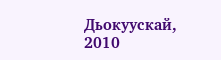Дьокуускай, 2010